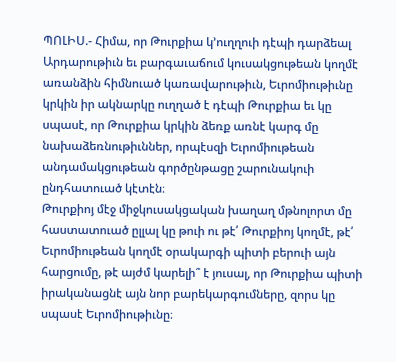ՊՈԼԻՍ.- Հիմա, որ Թուրքիա կ՚ուղղուի դէպի դարձեալ Արդարութիւն եւ բարգաւաճում կուսակցութեան կողմէ առանձին հիմնուած կառավարութիւն, Եւրոմիութիւնը կրկին իր ակնարկը ուղղած է դէպի Թուրքիա եւ կը սպասէ, որ Թուրքիա կրկին ձեռք առնէ կարգ մը նախաձեռնութիւններ, որպէսզի Եւրոմիութեան անդամակցութեան գործընթացը շարունակուի ընդհատուած կէտէն։
Թուրքիոյ մէջ միջկուսակցական խաղաղ մթնոլորտ մը հաստատուած ըլլալ կը թուի ու թէ՛ Թուրքիոյ կողմէ, թէ՛ Եւրոմիութեան կողմէ օրակարգի պիտի բերուի այն հարցումը, թէ այժմ կարելի՞ է յուսալ, որ Թուրքիա պիտի իրականացնէ այն նոր բարեկարգումները, զորս կը սպասէ Եւրոմիութիւնը։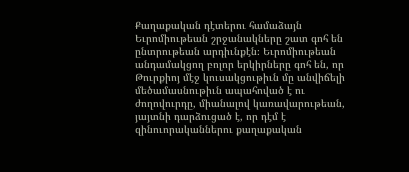Քաղաքական դէտերու համաձայն Եւրոմիութեան շրջանակները շատ գոհ են ընտրութեան արդիւնքէն։ Եւրոմիութեան անդամակցող բոլոր երկիրները գոհ են, որ Թուրքիոյ մէջ կուսակցութիւն մը անվիճելի մեծամասնութիւն ապահոված է ու ժողովուրդը, միանալով կառավարութեան, յայտնի դարձուցած է, որ դէմ է զինուորականներու քաղաքական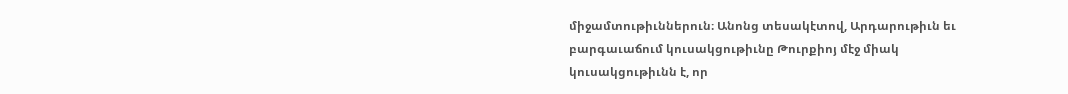միջամտութիւններուն։ Անոնց տեսակէտով, Արդարութիւն եւ բարգաւաճում կուսակցութիւնը Թուրքիոյ մէջ միակ կուսակցութիւնն է, որ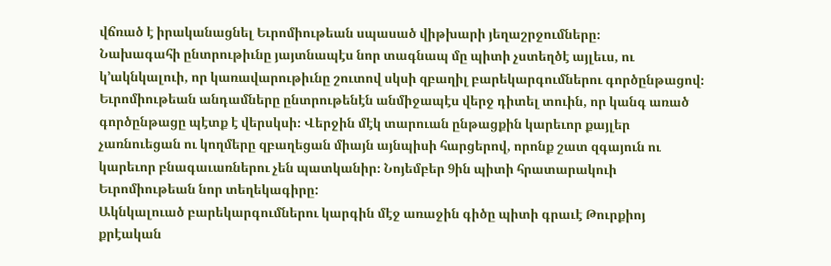վճռած է իրականացնել Եւրոմիութեան սպասած վիթխարի յեղաշրջումները։
Նախագահի ընտրութիւնը յայտնապէս նոր տագնապ մը պիտի չստեղծէ այլեւս, ու կ’ակնկալուի, որ կառավարութիւնը շուտով սկսի զբաղիլ բարեկարգումներու գործընթացով։
Եւրոմիութեան անդամները ընտրութենէն անմիջապէս վերջ դիտել տուին, որ կանգ առած գործընթացը պէտք է վերսկսի։ Վերջին մէկ տարուան ընթացքին կարեւոր քայլեր չառնուեցան ու կողմերը զբաղեցան միայն այնպիսի հարցերով, որոնք շատ զգայուն ու կարեւոր բնագաւառներու չեն պատկանիր։ Նոյեմբեր 9ին պիտի հրատարակուի Եւրոմիութեան նոր տեղեկագիրը:
Ակնկալուած բարեկարգումներու կարգին մէջ առաջին գիծը պիտի գրաւէ Թուրքիոյ քրէական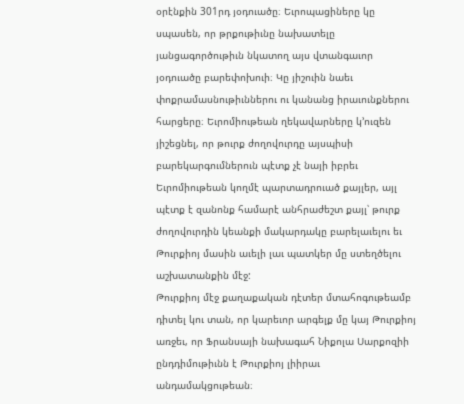օրէնքին 301րդ յօդուածը։ Եւրոպացիները կը սպասեն, որ թրքութիւնը նախատելը յանցագործութիւն նկատող այս վտանգաւոր յօդուածը բարեփոխուի։ Կը յիշուին նաեւ փոքրամասնութիւններու ու կանանց իրաւունքներու հարցերը։ Եւրոմիութեան ղեկավարները կ՚ուզեն յիշեցնել, որ թուրք ժողովուրդը այսպիսի բարեկարգումներուն պէտք չէ նայի իբրեւ Եւրոմիութեան կողմէ պարտադրուած քայլեր, այլ պէտք է զանոնք համարէ անհրաժեշտ քայլ՝ թուրք ժողովուրդին կեանքի մակարդակը բարելաւելու եւ Թուրքիոյ մասին աւելի լաւ պատկեր մը ստեղծելու աշխատանքին մէջ:
Թուրքիոյ մէջ քաղաքական դէտեր մտահոգութեամբ դիտել կու տան, որ կարեւոր արգելք մը կայ Թուրքիոյ առջեւ, որ Ֆրանսայի նախագահ Նիքոլա Սարքոզիի ընդդիմութիւնն է Թուրքիոյ լիիրաւ անդամակցութեան։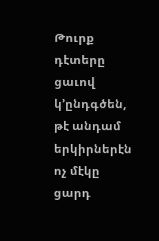Թուրք դէտերը ցաւով կ՚ընդգծեն, թէ անդամ երկիրներէն ոչ մէկը ցարդ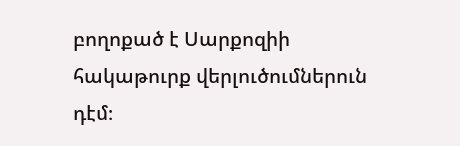բողոքած է Սարքոզիի հակաթուրք վերլուծումներուն դէմ։